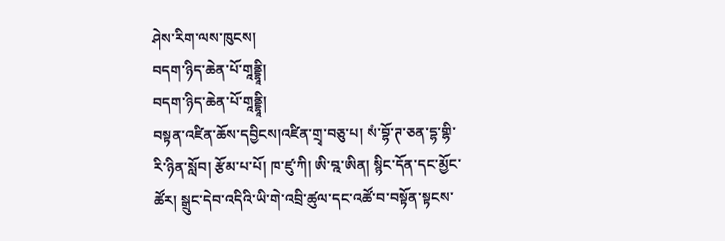ཤེས་རིག་ལས་ཁུངས།
བདག་ཉིད་ཆེན་པོ་གཱནྡྷཱི།
བདག་ཉིད་ཆེན་པོ་གཱནྡྷཱི།
བསྟན་འཛིན་ཆོས་དབྱིངས།འཛིན་གྲྭ་བཅུ་པ། སཾ་བྷོ་ཊ་ཅན་དྷ་གྷི་རི་ཉིན་སློབ། རྩོམ་པ་པོ། ཁ་ཛུ་ཀི། ཨི་བྰ་ཨིན། སྙིང་དོན་དང་མྱོང་ཚོར། སྒྲུང་དེབ་འདིའི་ཡི་གེ་འབྲི་ཚུལ་དང་འཚོ་བ་བསྟོན་སྟངས་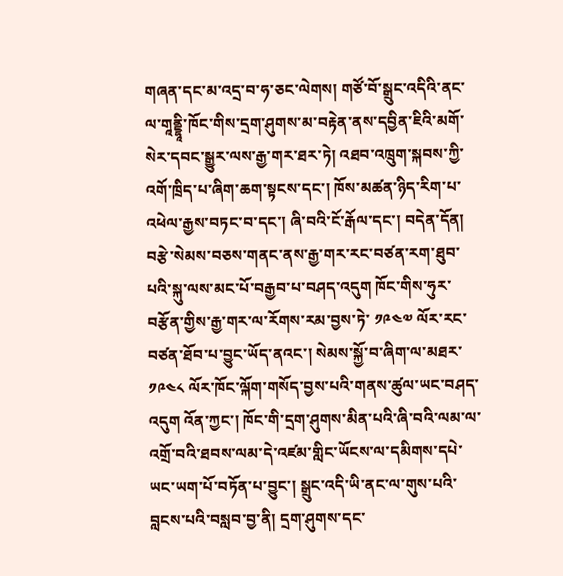གཞན་དང་མ་འདྲ་བ་ཧ་ཅང་ལེགས། གཙོ་བོ་སྒྲུང་འདིའི་ནང་ལ་གཱནྡྷཱི་ཁོང་གིས་དྲག་ཤུགས་མ་བརྟེན་ནས་དབྱིན་ཇིའི་མགོ་སེར་དབང་སྒྱུར་ལས་རྒྱ་གར་ཐར་ཏེ། འཐབ་འཁྲུག་སྐབས་ཀྱི་འགོ་ཁྲིད་པ་ཞིག་ཆག་སྟངས་དང་། ཁོས་མཚན་ཉིད་རིག་པ་འཕེལ་རྒྱས་བཏང་བ་དང་། ཞི་བའི་ངོ་རྒོལ་དང་། བདེན་དོན། བརྩེ་སེམས་བཅས་གནང་ནས་རྒྱ་གར་རང་བཙན་རག་ཐུབ་པའི་སྐུ་ལས་མང་པོ་བརྒྱབ་པ་བཤད་འདུག ཁོང་གིས་ཧུར་བརྩོན་གྱིས་རྒྱ་གར་ལ་རོགས་རམ་བྱས་ཏེ་ ༡༩༤༧ ལོར་རང་བཙན་ཐོབ་པ་བྱུང་ཡོད་ནའང་། སེམས་སྐྱོ་བ་ཞིག་ལ་མཐར་ ༡༩༤༨ ལོར་ཁོང་ལྐོག་གསོད་བྱས་པའི་གནས་ཚུལ་ཡང་བཤད་འདུག འོན་ཀྱང་། ཁོང་གི་དྲག་ཤུགས་མིན་པའི་ཞི་བའི་ལམ་ལ་འགྲོ་བའི་ཐབས་ལམ་དེ་འཛམ་གླིང་ཡོངས་ལ་དམིགས་དཔེ་ཡང་ཡག་པོ་བཏོན་པ་བྱུང་། སྒྲུང་འདི་ཡི་ནང་ལ་གུས་པའི་བླངས་པའི་བསླབ་བྱ་ནི། དྲག་ཤུགས་དང་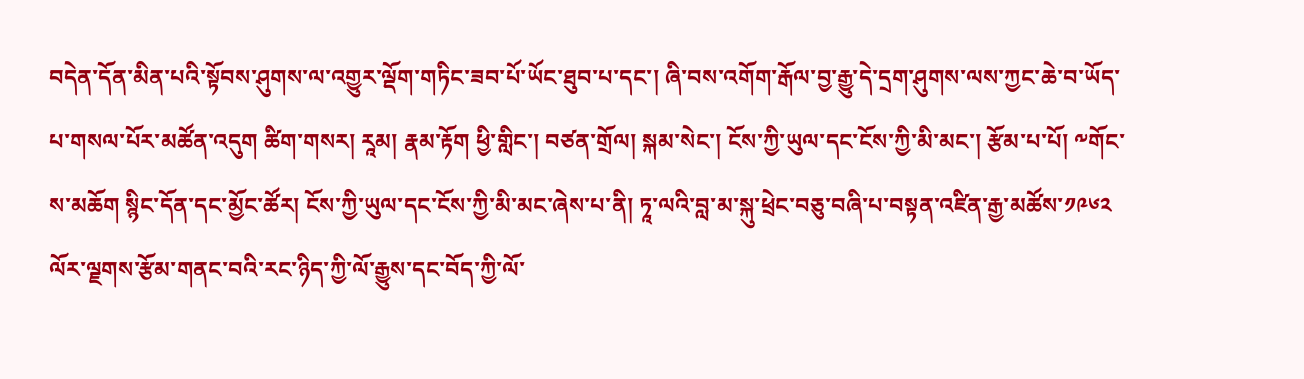བདེན་དོན་མིན་པའི་སྟོབས་ཤུགས་ལ་འགྱུར་ལྡོག་གཏིང་ཟབ་པོ་ཡོང་ཐུབ་པ་དང་། ཞི་བས་འགོག་རྒོལ་བྱ་རྒྱུ་དེ་དྲག་ཤུགས་ལས་ཀྱང་ཆེ་བ་ཡོད་པ་གསལ་པོར་མཚོན་འདུག ཚིག་གསར། རཱམ། རྣམ་རྟོག ཕྱི་གླིང་། བཙན་གྲོལ། སྐམ་སེང་། ངོས་ཀྱི་ཡུལ་དང་ངོས་ཀྱི་མི་མང་། རྩོམ་པ་པོ། ༸གོང་ས་མཆོག སྙིང་དོན་དང་མྱོང་ཚོར། ངོས་ཀྱི་ཡུལ་དང་ངོས་ཀྱི་མི་མང་ཞེས་པ་ནི། ཏཱ་ལའི་བླ་མ་སྐུ་ཕྲེང་བཅུ་བཞི་པ་བསྟན་འཛིན་རྒྱ་མཚོས་༡༩༦༢ ལོར་ལྗགས་རྩོམ་གནང་བའི་རང་ཉིད་ཀྱི་ལོ་རྒྱུས་དང་བོད་ཀྱི་ལོ་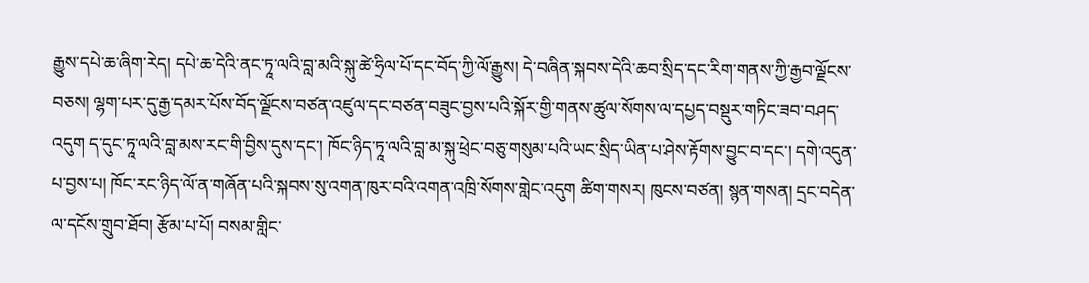རྒྱུས་དཔེ་ཆ་ཞིག་རེད། དཔེ་ཆ་དེའི་ནང་ཏཱ་ལའི་བླ་མའི་སྐུ་ཚེ་ཧྲིལ་པོ་དང་བོད་ཀྱི་ལོ་རྒྱུས། དེ་བཞིན་སྐབས་དེའི་ཆབ་སྲིད་དང་རིག་གནས་ཀྱི་རྒྱབ་ལྗོངས་བཅས། ལྷག་པར་དུ་རྒྱ་དམར་པོས་བོད་ལྗོངས་བཙན་འཛུལ་དང་བཙན་བཟུང་བྱས་པའི་སྐོར་གྱི་གནས་ཚུལ་སོགས་ལ་དཔྱད་བསྡུར་གཏིང་ཟབ་བཤད་འདུག ད་དུང་ཏཱ་ལའི་བླ་མས་རང་གི་བྱིས་དུས་དང་། ཁོང་ཉིད་ཏཱ་ལའི་བླ་མ་སྐུ་ཕྲེང་བཅུ་གསུམ་པའི་ཡང་སྲིད་ཡིན་པ་ཤེས་རྟོགས་བྱུང་བ་དང་། དགེ་འདུན་པ་བྱས་པ། ཁོང་རང་ཉིད་ལོ་ན་གཞོན་པའི་སྐབས་སུ་འགན་ཁུར་བའི་འགན་འཁྲི་སོགས་གླེང་འདུག ཚིག་གསར། ཁུངས་བཙན། སྙན་གསན། དྲང་བདེན་ལ་དངོས་གྲུབ་ཐོབ། རྩོམ་པ་པོ། བསམ་གླིང་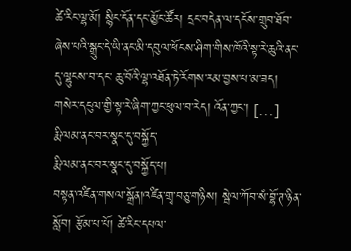ཚེ་རིང་ལྷ་མོ། སྙིང་དོན་དང་མྱོང་ཚོར། དྲང་བདེན་ལ་དངོས་གྲུབ་ཐོབ་ཞེས་པའི་སྒྲུང་དེ་ཡི་ནང་མི་དབུལ་ཕོངས་ཤིག་གིས་ཁོའི་སྟ་རེ་ཆུའི་ནང་དུ་ལྷུངས་བ་དང་ ཆུ་བོའི་ལྷ་འཐོན་ཏེ་རོགས་རམ་བྱས་པ་མ་ཟད། གསེར་དངུལ་གྱི་སྟ་རེ་ཞིག་ཀྱང་ཕུལ་བ་རེད། འོན་ཀྱང་། […]
རྨི་ལམ་ནང་བར་སྣང་དུ་བསྐྱོད་
རྨི་ལམ་ནང་བར་སྣང་དུ་བསྐྱོད་པ།
བསྟན་འཛིན་གསལ་སྒྲོན།འཛིན་གྲྭ་བཅུ་གཉིས། སྦེལ་ཀོབ་སཾ་བྷོ་ཊ་ཉིན་སློབ། རྩོམ་པ་པོ། ཚེ་རིང་དཔལ་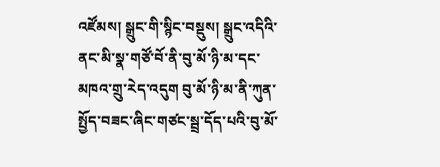འཛོམས། སྒྲུང་གི་སྙིང་བསྡུས། སྒྲུང་འདིའི་ནང་མི་སྣ་གཙོ་བོ་ནི་བུ་མོ་ཉི་མ་དང་མཁའ་གྲུ་རེད་འདུག བུ་མོ་ཉི་མ་ནི་ཀུན་སྤྱོད་བཟང་ཞིང་གཙང་སྦྲ་དོད་པའི་བུ་མོ་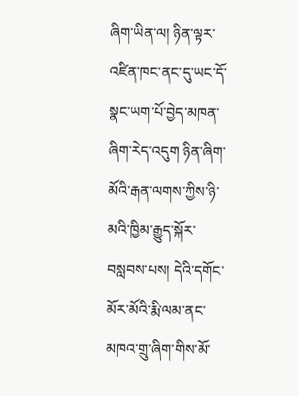ཞིག་ཡིན་ལ། ཉིན་ལྟར་འཛིན་ཁང་ནང་དུ་ཡང་དོ་སྣང་ཡག་པོ་བྱེད་མཁན་ཞིག་རེད་འདུག ཉིན་ཞིག་མོའི་རྒན་ལགས་ཀྱིས་ཉི་མའི་ཁྱིམ་རྒྱུད་སྐོར་བསླབས་པས། དེའི་དགོང་མོར་མོའི་རྨི་ལམ་ནང་མཁའ་གྲུ་ཞིག་གིས་མོ་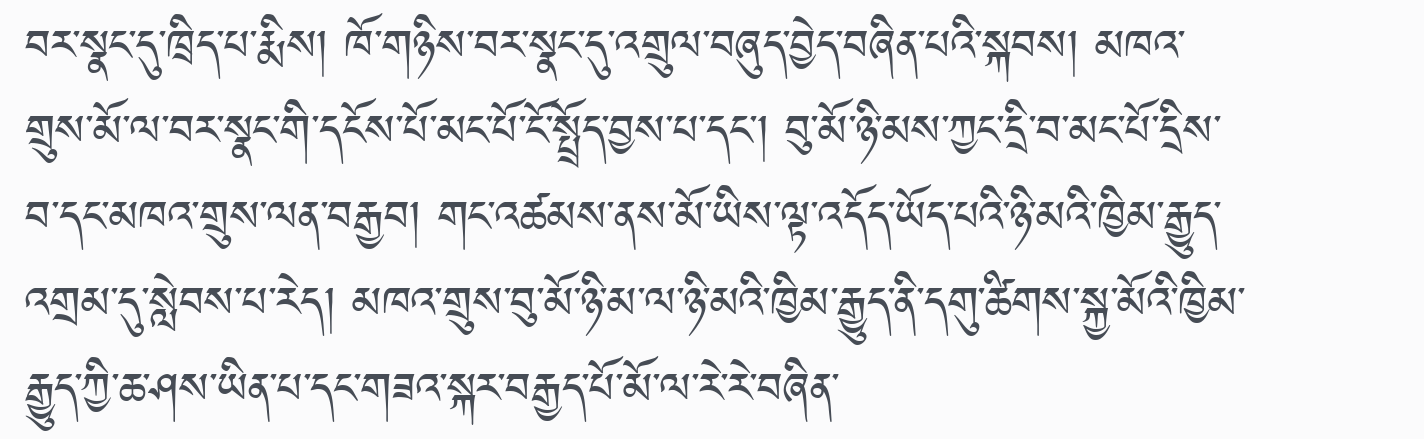བར་སྣང་དུ་ཁྲིད་པ་རྨིས། ཁོ་གཉིས་བར་སྣང་དུ་འགྲུལ་བཞུད་བྱེད་བཞིན་པའི་སྐབས། མཁའ་གྲུས་མོ་ལ་བར་སྣང་གི་དངོས་པོ་མང་པོ་ངོ་སྤྲོད་བྱས་པ་དང་། བུ་མོ་ཉི་མས་ཀྱང་དྲི་བ་མང་པོ་དྲིས་བ་དང་མཁའ་གྲུས་ལན་བརྒྱབ། གང་འཚམས་ནས་མོ་ཡིས་ལྟ་འདོད་ཡོད་པའི་ཉི་མའི་ཁྱིམ་རྒྱུད་འགྲམ་དུ་སླེབས་པ་རེད། མཁའ་གྲུས་བུ་མོ་ཉི་མ་ལ་ཉི་མའི་ཁྱིམ་རྒྱུད་ནི་དགུ་ཚིགས་སྐྱ་མོའི་ཁྱིམ་རྒྱུད་ཀྱི་ཆ་ཤས་ཡིན་པ་དང་གཟའ་སྐར་བརྒྱད་པོ་མོ་ལ་རེ་རེ་བཞིན་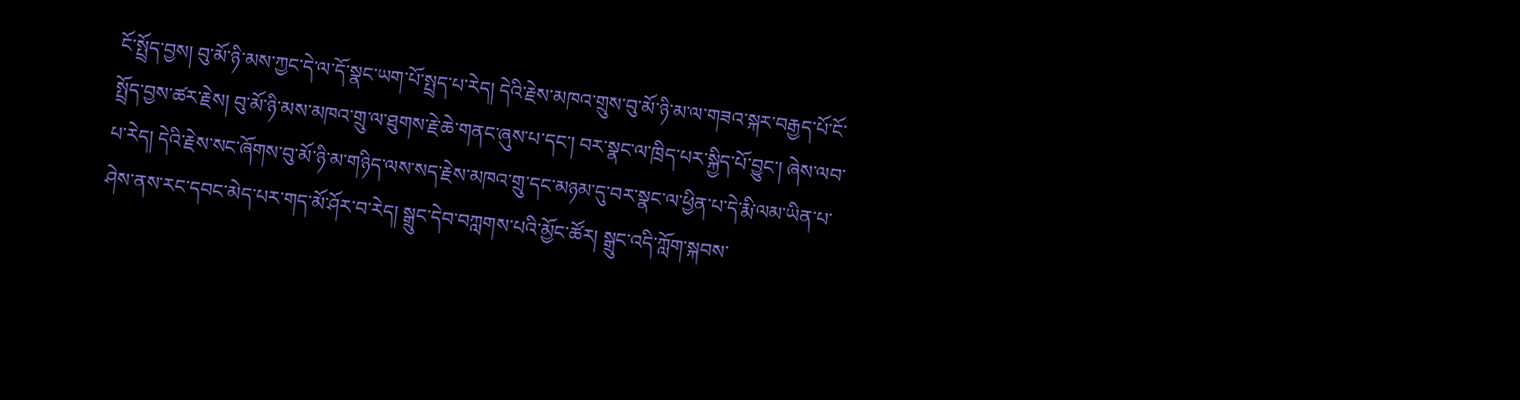ངོ་སྤྲོད་བྱས། བུ་མོ་ཉི་མས་ཀྱང་དེ་ལ་དོ་སྣང་ཡག་པོ་སྤྲད་པ་རེད། དེའི་རྗེས་མཁའ་གྲུས་བུ་མོ་ཉི་མ་ལ་གཟའ་སྐར་བརྒྱད་པོ་ངོ་སྤྲོད་བྱས་ཚར་རྗེས། བུ་མོ་ཉི་མས་མཁའ་གྲུ་ལ་ཐུགས་རྗེ་ཆེ་གནང་ཞུས་པ་དང་། བར་སྣང་ལ་ཁྲིད་པར་སྐྱིད་པོ་བྱུང་། ཞེས་ལབ་པ་རེད། དེའི་རྗེས་སང་ཞོགས་བུ་མོ་ཉི་མ་གཉིད་ལས་སད་རྗེས་མཁའ་གྲུ་དང་མཉམ་དུ་བར་སྣང་ལ་ཕྱིན་པ་དེ་རྨི་ལམ་ཡིན་པ་ཤེས་ནས་རང་དབང་མེད་པར་གད་མོ་ཤོར་བ་རེད། སྒྲུང་དེབ་བཀླགས་པའི་མྱོང་ཚོར། སྒྲུང་འདི་ཀློག་སྐབས་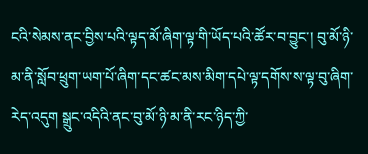ངའི་སེམས་ནང་བྱིས་པའི་ལྟད་མོ་ཞིག་ལྟ་གི་ཡོད་པའི་ཚོར་བ་བྱུང་། བུ་མོ་ཉི་མ་ནི་སློབ་ཕྲུག་ཡག་པོ་ཞིག་དང་ཚང་མས་མིག་དཔེ་ལྟ་དགོས་ས་ལྟ་བུ་ཞིག་རེད་འདུག སྒྲུང་འདིའི་ནང་བུ་མོ་ཉི་མ་ནི་རང་ཉིད་ཀྱི་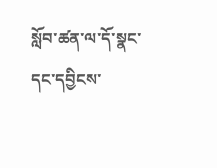སློབ་ཚན་ལ་དོ་སྣང་དང་དབྱིངས་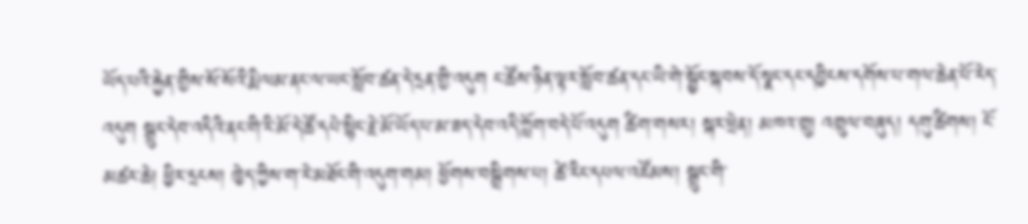ཡོད་པའི་རྐྱེན་གྱིས་སོ་སོའི་རྨི་ལམ་ནང་ལ་ཡང་སློབ་ཚན་དེ་དྲན་གྱི་འདུག ང་ཚོས་ཉིན་ལྟར་སློབ་ཚན་དང་ཡི་གེ་སྦྱོང་སྐབས་དོ་སྣང་དང་དབྱིངས་དགོས་པ་གལ་ཆེན་པོ་རེད་འདུག སྒྲུང་དེབ་འདིའི་ནང་གི་རི་མོ་དེ་ཚོ་དཔེ་སྙིང་རྗེ་མོ་ཡོད་པ་མ་ཟད་དེབ་འདི་ཀློག་བདེ་པོ་འདུག ཚིག་གསར། སྐར་ཕྲེན། མཁའ་གྲུ། འགྲུལ་བཞུད། དགུ་ཚིགས། ངོ་མཚར་ཆེ། ཕྱིར་དྲངས། ཁྱེད་ཀྱིས་ག་རེ་མཐོང་གི་འདུག་གམ། ཕྱོགས་བསྒྲིགས་པ། ཚེ་རིང་དཔལ་འཛོམས། སྒྲུང་གི་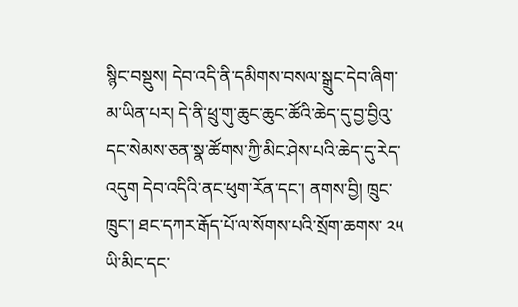སྙིང་བསྡུས། དེབ་འདི་ནི་དམིགས་བསལ་སྒྲུང་དེབ་ཞིག་མ་ཡིན་པར། དེ་ནི་ཕྲུ་གུ་ཆུང་ཆུང་ཚོའི་ཆེད་དུ་བྱ་བྱིའུ་དང་སེམས་ཅན་སྣ་ཚོགས་ཀྱི་མིང་ཤེས་པའི་ཆེད་དུ་རེད་འདུག དེབ་འདིའི་ནང་ཕུག་རོན་དང་། ནགས་བྱི། ཁྲུང་ཁྲུང་། ཐང་དཀར་རྒོད་པོ་ལ་སོགས་པའི་སྲོག་ཆགས་ ༢༥ ཡི་མིང་དང་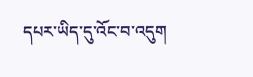དཔར་ཡིད་དུ་འོང་བ་འདུག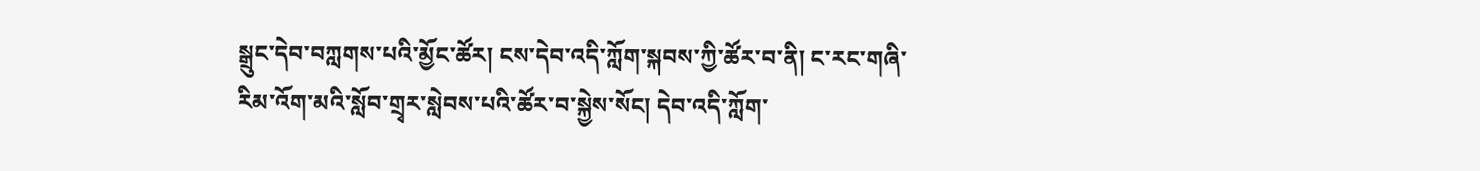སྒྲུང་དེབ་བཀླགས་པའི་མྱོང་ཚོར། ངས་དེབ་འདི་ཀློག་སྐབས་ཀྱི་ཚོར་བ་ནི། ང་རང་གཞི་རིམ་འོག་མའི་སློབ་གྲྭར་སླེབས་པའི་ཚོར་བ་སྐྱེས་སོང། དེབ་འདི་ཀློག་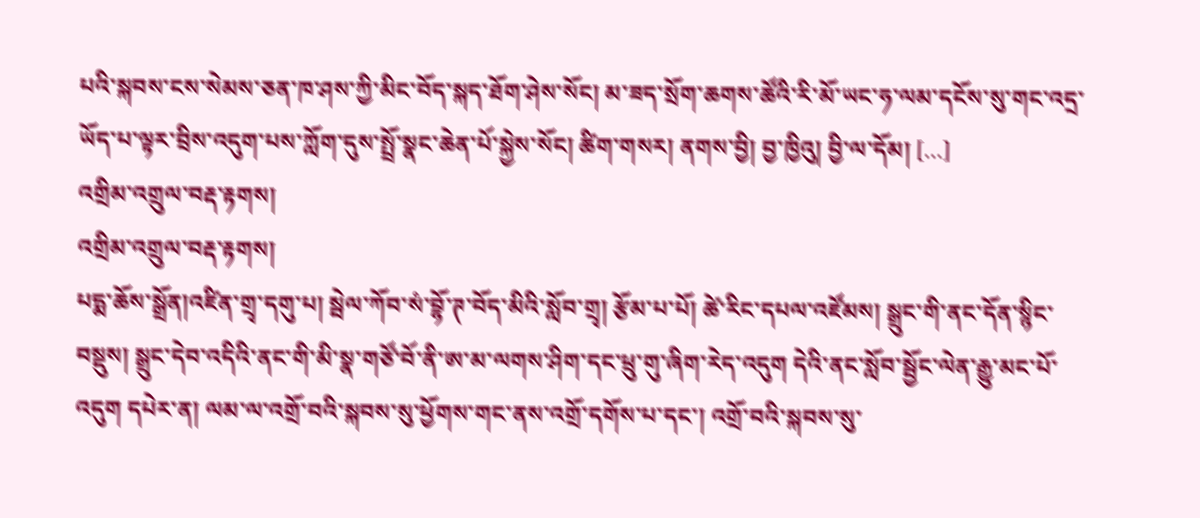པའི་སྐབས་ངས་སེམས་ཅན་ཁ་ཤས་ཀྱི་མིང་བོད་སྐད་ཐོག་ཤེས་སོང། མ་ཟད་སྲོག་ཆགས་ཚོའི་རི་མོ་ཡང་ཧ་ལམ་དངོས་སུ་གང་འདྲ་ཡོད་པ་ལྟར་བྲིས་འདུག་པས་ཀློག་དུས་སྤྲོ་སྣང་ཆེན་པོ་སྐྱེས་སོང། ཚིག་གསར། ནགས་བྱི། བྱ་ཁྱིའུ། བྱི་ལ་དོམ། […]
འགྲིམ་འགྲུལ་བརྡ་རྟགས།
འགྲིམ་འགྲུལ་བརྡ་རྟགས།
པདྨ་ཆོས་སྒྲོན།འཛིན་གྲྭ་དགུ་པ། སྦེལ་ཀོབ་སཾ་བྷོ་ཊ་བོད་མིའི་སློབ་གྲྭ། རྩོམ་པ་པོ། ཚེ་རིང་དཔལ་འཛོམས། སྒྲུང་གི་ནང་དོན་སྙིང་བསྡུས། སྒྲུང་དེབ་འདིའི་ནང་གི་མི་སྣ་གཙོ་བོ་ནི་ཨ་མ་ལགས་ཤིག་དང་ཕྲུ་གུ་ཞིག་རེད་འདུག དེའི་ནང་སློབ་སྦྱོང་ལེན་རྒྱུ་མང་པོ་འདུག དཔེར་ན། ལམ་ལ་འགྲོ་བའི་སྐབས་སུ་ཕྱོགས་གང་ནས་འགྲོ་དགོས་པ་དང་། འགྲོ་བའི་སྐབས་སུ་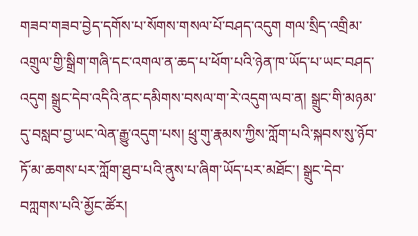གཟབ་གཟབ་བྱེད་དགོས་པ་སོགས་གསལ་པོ་བཤད་འདུག གལ་སྲིད་འགྲིམ་འགྲུལ་གྱི་སྒྲིག་གཞི་དང་འགལ་ན་ཆད་པ་ཕོག་པའི་ཉེན་ཁ་ཡོད་པ་ཡང་བཤད་འདུག སྒྲུང་དེབ་འདིའི་ནང་དམིགས་བསལ་ག་རེ་འདུག་ལབ་ན། སྒྲུང་གི་མཉམ་དུ་བསླབ་བྱ་ཡང་ལེན་རྒྱུ་འདུག་པས། ཕྲུ་གུ་རྣམས་ཀྱིས་ཀློག་པའི་སྐབས་སུ་ཉོབ་ཏོ་མ་ཆགས་པར་ཀློག་ཐུབ་པའི་ནུས་པ་ཞིག་ཡོད་པར་མཐོང་། སྒྲུང་དེབ་བཀླགས་པའི་མྱོང་ཚོར།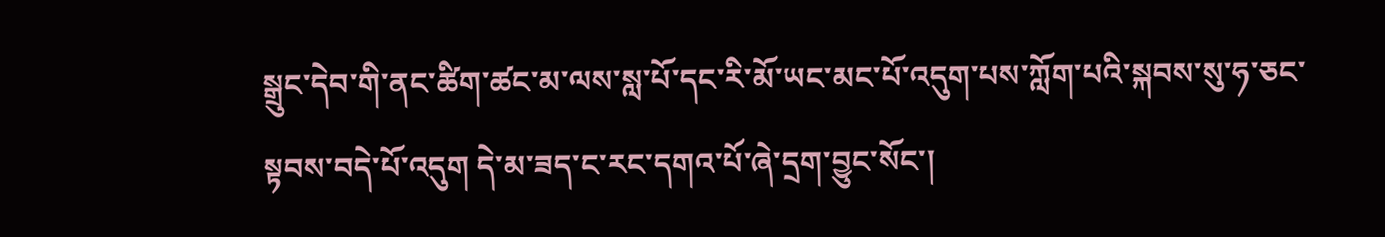སྒྲུང་དེབ་གི་ནང་ཚིག་ཚང་མ་ལས་སླ་པོ་དང་རི་མོ་ཡང་མང་པོ་འདུག་པས་ཀློག་པའི་སྐབས་སུ་ཧ་ཅང་སྟབས་བདེ་པོ་འདུག དེ་མ་ཟད་ང་རང་དགའ་པོ་ཞེ་དྲག་བྱུང་སོང་།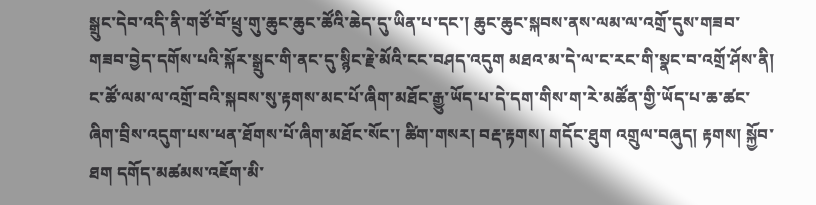སྒྲུང་དེབ་འདི་ནི་གཙོ་བོ་ཕྲུ་གུ་ཆུང་ཆུང་ཚོའི་ཆེད་དུ་ཡིན་པ་དང་། ཆུང་ཆུང་སྐབས་ནས་ལམ་ལ་འགྲོ་དུས་གཟབ་གཟབ་བྱེད་དགོས་པའི་སྐོར་སྒྲུང་གི་ནང་དུ་སྙིང་རྗེ་མོའི་ངང་བཤད་འདུག མཐའ་མ་དེ་ལ་ང་རང་གི་སྣང་བ་འགྲོ་ཤོས་ནི། ང་ཚོ་ལམ་ལ་འགྲོ་བའི་སྐབས་སུ་རྟགས་མང་པོ་ཞིག་མཐོང་རྒྱུ་ཡོད་པ་དེ་དག་གིས་ག་རེ་མཚོན་གྱི་ཡོད་པ་ཆ་ཚང་ཞིག་བྲིས་འདུག་པས་ཕན་ཐོགས་པོ་ཞིག་མཐོང་སོང་། ཚིག་གསར། བརྡ་རྟགས། གདོང་ཐུག འགྲུལ་བཞུད། རྟགས། སྐྱོབ་ཐག དགོད་མཚམས་འཇོག་མི་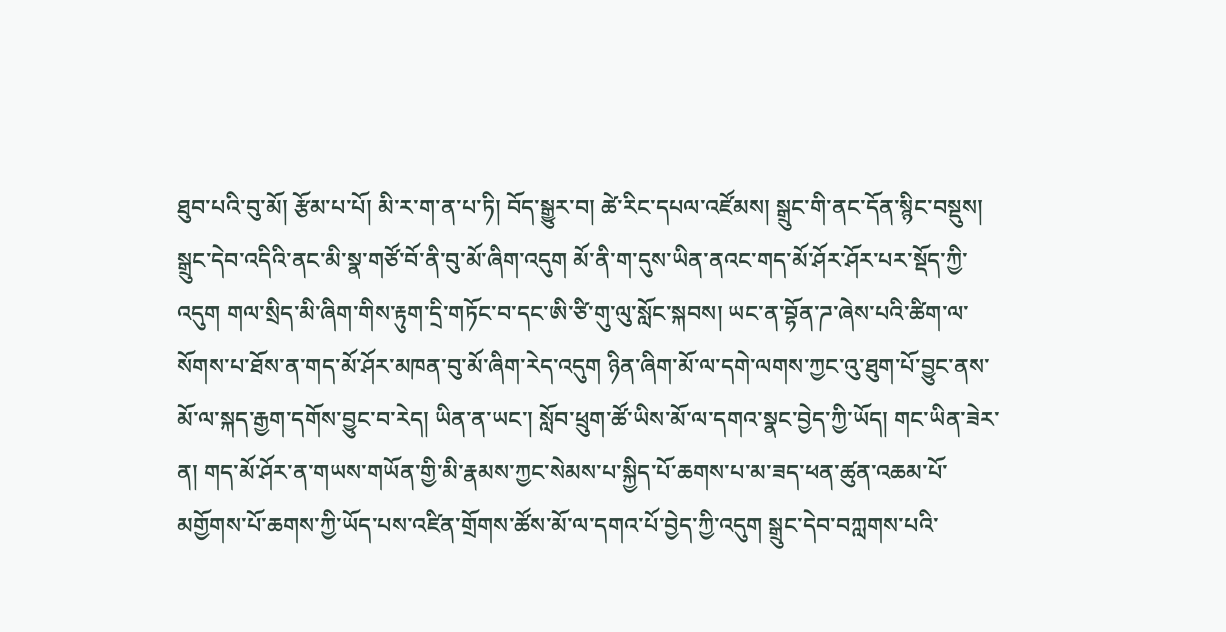ཐུབ་པའི་བུ་མོ། རྩོམ་པ་པོ། མི་ར་ག་ན་པ་ཏི། བོད་སྒྱུར་བ། ཚེ་རིང་དཔལ་འཛོམས། སྒྲུང་གི་ནང་དོན་སྙིང་བསྡུས། སྒྲུང་དེབ་འདིའི་ནང་མི་སྣ་གཙོ་བོ་ནི་བུ་མོ་ཞིག་འདུག མོ་ནི་ག་དུས་ཡིན་ནའང་གད་མོ་ཤོར་ཤོར་པར་སྡོད་ཀྱི་འདུག གལ་སྲིད་མི་ཞིག་གིས་རྟུག་དྲི་གཏོང་བ་དང་ཨི་ཙི་གུ་ལུ་སློང་སྐབས། ཡང་ན་བྷོན་ཌ་ཞེས་པའི་ཚིག་ལ་སོགས་པ་ཐོས་ན་གད་མོ་ཤོར་མཁན་བུ་མོ་ཞིག་རེད་འདུག ཉིན་ཞིག་མོ་ལ་དགེ་ལགས་ཀྱང་འུ་ཐུག་པོ་བྱུང་ནས་མོ་ལ་སྐད་རྒྱག་དགོས་བྱུང་བ་རེད། ཡིན་ན་ཡང་། སློབ་ཕྲུག་ཚོ་ཡིས་མོ་ལ་དགའ་སྣང་བྱེད་ཀྱི་ཡོད། གང་ཡིན་ཟེར་ན། གད་མོ་ཤོར་ན་གཡས་གཡོན་གྱི་མི་རྣམས་ཀྱང་སེམས་པ་སྐྱིད་པོ་ཆགས་པ་མ་ཟད་ཕན་ཚུན་འཆམ་པོ་མགྱོགས་པོ་ཆགས་ཀྱི་ཡོད་པས་འཛིན་གྲོགས་ཚོས་མོ་ལ་དགའ་པོ་བྱེད་ཀྱི་འདུག སྒྲུང་དེབ་བཀླགས་པའི་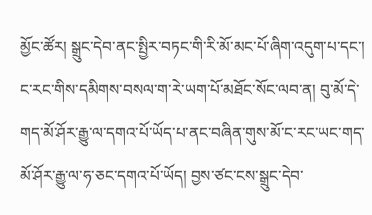མྱོང་ཚོར། སྒྲུང་དེབ་ནང་སྤྱིར་བཏང་གི་རི་མོ་མང་པོ་ཞིག་འདུག་པ་དང་། ང་རང་གིས་དམིགས་བསལ་ག་རེ་ཡག་པོ་མཐོང་སོང་ལབ་ན། བུ་མོ་དེ་གད་མོ་ཤོར་རྒྱུ་ལ་དགའ་པོ་ཡོད་པ་ནང་བཞིན་གུས་མོ་ང་རང་ཡང་གད་མོ་ཤོར་རྒྱུ་ལ་ཧ་ཅང་དགའ་པོ་ཡོད། བྱས་ཙང་ངས་སྒྲུང་དེབ་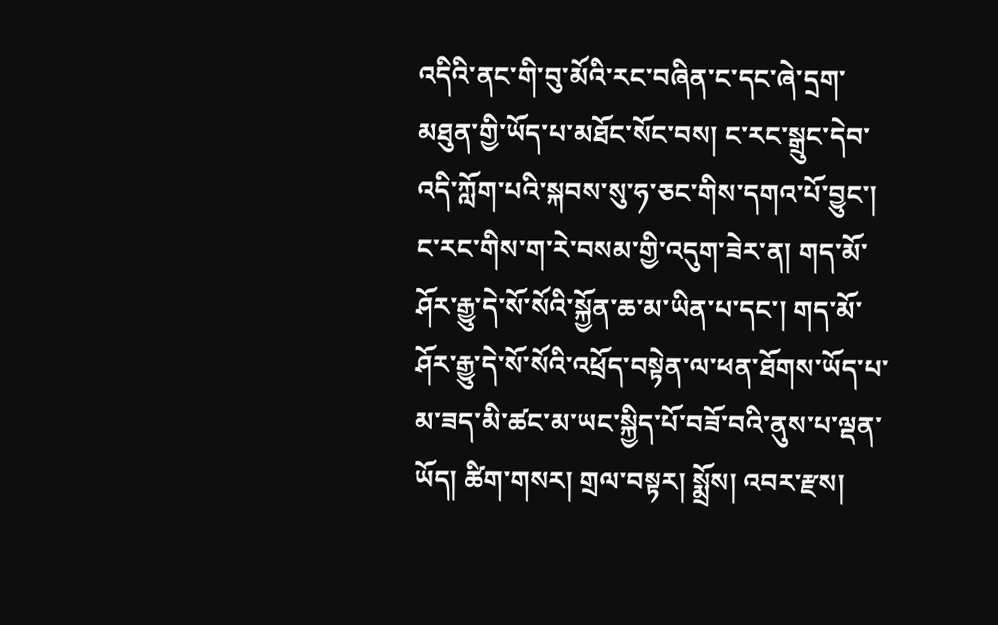འདིའི་ནང་གི་བུ་མོའི་རང་བཞིན་ང་དང་ཞེ་དྲག་མཐུན་གྱི་ཡོད་པ་མཐོང་སོང་བས། ང་རང་སྒྲུང་དེབ་འདི་ཀློག་པའི་སྐབས་སུ་ཧ་ཅང་གིས་དགའ་པོ་བྱུང་། ང་རང་གིས་ག་རེ་བསམ་གྱི་འདུག་ཟེར་ན། གད་མོ་ཤོར་རྒྱུ་དེ་སོ་སོའི་སྐྱོན་ཆ་མ་ཡིན་པ་དང་། གད་མོ་ཤོར་རྒྱུ་དེ་སོ་སོའི་འཕྲོད་བསྟེན་ལ་ཕན་ཐོགས་ཡོད་པ་མ་ཟད་མི་ཚང་མ་ཡང་སྐྱིད་པོ་བཟོ་བའི་ནུས་པ་ལྡན་ཡོད། ཚིག་གསར། གྲལ་བསྟར། སྨྲོས། འབར་རྫས།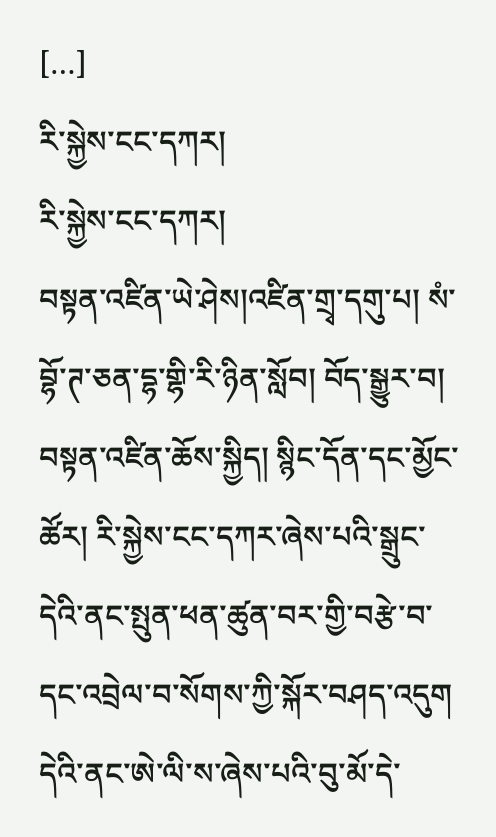[…]
རི་སྐྱེས་ངང་དཀར།
རི་སྐྱེས་ངང་དཀར།
བསྟན་འཛིན་ཡེ་ཤེས།འཛིན་གྲྭ་དགུ་པ། སཾ་བྷོ་ཊ་ཅན་དྷ་གྷི་རི་ཉིན་སློབ། བོད་སྒྱུར་བ། བསྟན་འཛིན་ཆོས་སྐྱིད། སྙིང་དོན་དང་མྱོང་ཚོར། རི་སྐྱེས་ངང་དཀར་ཞེས་པའི་སྒྲུང་དེའི་ནང་སྤུན་ཕན་ཚུན་བར་གྱི་བརྩེ་བ་དང་འབྲེལ་བ་སོགས་ཀྱི་སྐོར་བཤད་འདུག དེའི་ནང་ཨེ་ལི་ས་ཞེས་པའི་བུ་མོ་དེ་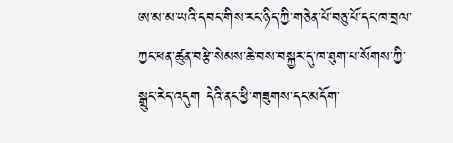ཨ་མ་མ་ཡའི་དབང་གིས་རང་ཉིད་ཀྱི་གཅེན་པོ་བཅུ་པོ་དང་ཁ་བྲལ་ཀྱང་ཕན་ཚུན་བརྩེ་སེམས་ཆེ་བས་བསྐྱར་དུ་ཁ་ཐུག་པ་སོགས་ཀྱི་སྒྲུང་རེད་འདུག དེའི་ནང་ཕྱི་གཟུགས་དང་མདོག་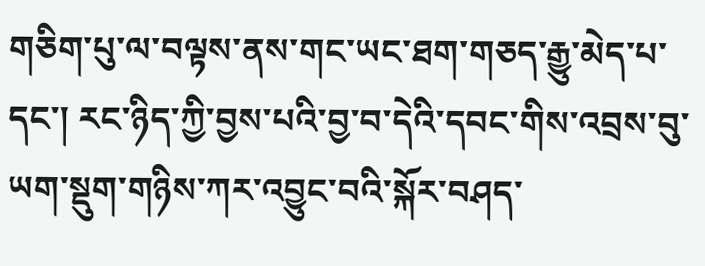གཅིག་པུ་ལ་བལྟས་ནས་གང་ཡང་ཐག་གཅད་རྒྱུ་མེད་པ་དང་། རང་ཉིད་ཀྱི་བྱས་པའི་བྱ་བ་དེའི་དབང་གིས་འབྲས་བུ་ཡག་སྡུག་གཉིས་ཀར་འབྱུང་བའི་སྐོར་བཤད་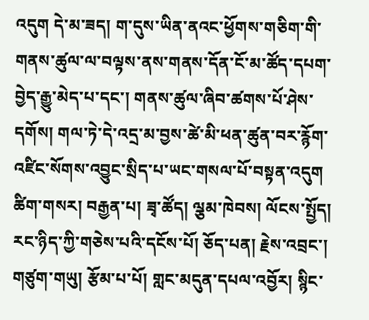འདུག དེ་མ་ཟད། ག་དུས་ཡིན་ནའང་ཕྱོགས་གཅིག་གི་གནས་ཚུལ་ལ་བལྟས་ནས་གནས་དོན་ངོ་མ་ཚོད་དཔག་བྱེད་རྒྱུ་མེད་པ་དང་། གནས་ཚུལ་ཞིབ་ཚགས་པོ་ཤེས་དགོས། གལ་ཏེ་དེ་འདྲ་མ་བྱས་ཚེ་མི་ཕན་ཚུན་བར་རྙོག་འཛིང་སོགས་འབྱུང་སྲིད་པ་ཡང་གསལ་པོ་བསྟན་འདུག ཚིག་གསར། བརྒྱན་པ། ཟྭ་ཚོད། ལྕམ་ཁེབས། ལོངས་སྤྱོད། རང་ཉིད་ཀྱི་གཅེས་པའི་དངོས་པོ། ཅོད་པན། རྗེས་འབྲང་། གཙུག་གཡུ། རྩོམ་པ་པོ། གླང་མདུན་དཔལ་འབྱོར། སྙིང་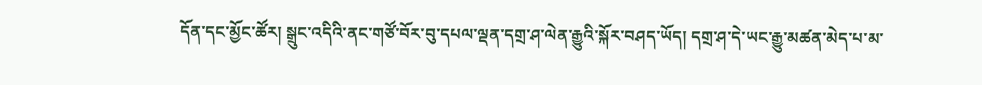དོན་དང་མྱོང་ཚོར། སྒྲུང་འདིའི་ནང་གཙོ་བོར་བུ་དཔལ་ལྡན་དགྲ་ཤ་ལེན་རྒྱུའི་སྐོར་བཤད་ཡོད། དགྲ་ཤ་དེ་ཡང་རྒྱུ་མཚན་མེད་པ་མ་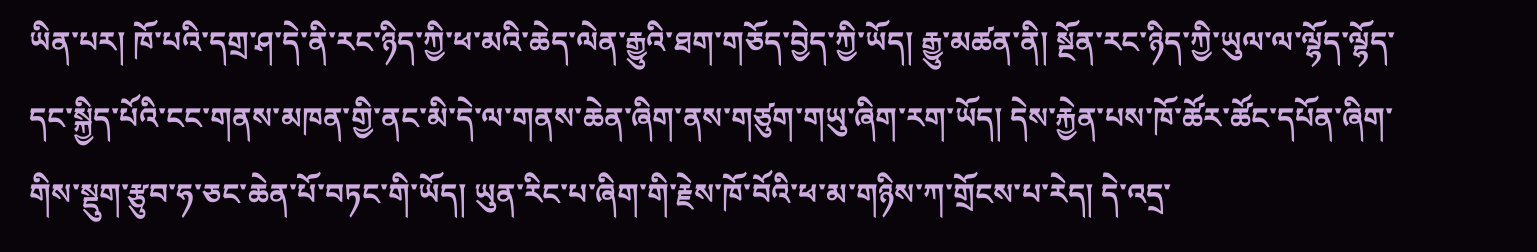ཡིན་པར། ཁོ་པའི་དགྲ་ཤ་དེ་ནི་རང་ཉིད་ཀྱི་ཕ་མའི་ཆེད་ལེན་རྒྱུའི་ཐག་གཅོད་བྱེད་ཀྱི་ཡོད། རྒྱུ་མཚན་ནི། སྔོན་རང་ཉིད་ཀྱི་ཡུལ་ལ་ལྷོད་ལྷོད་དང་སྐྱིད་པོའི་ངང་གནས་མཁན་གྱི་ནང་མི་དེ་ལ་གནས་ཆེན་ཞིག་ནས་གཙུག་གཡུ་ཞིག་རག་ཡོད། དེས་རྐྱེན་པས་ཁོ་ཚོར་ཚོང་དཔོན་ཞིག་གིས་སྡུག་རྩུབ་ཧ་ཅང་ཆེན་པོ་བཏང་གི་ཡོད། ཡུན་རིང་པ་ཞིག་གི་རྗེས་ཁོ་བོའི་ཕ་མ་གཉིས་ཀ་གྲོངས་པ་རེད། དེ་འདྲ་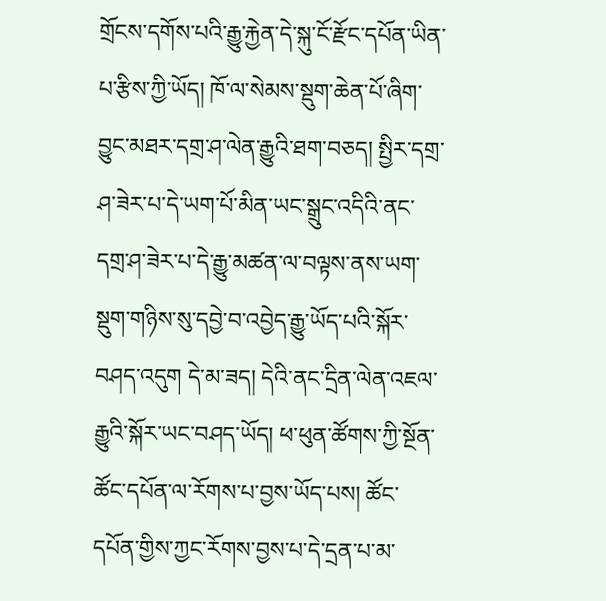གྲོངས་དགོས་པའི་རྒྱུ་རྐྱེན་དེ་སྐུ་ངོ་རྫོང་དཔོན་ཡིན་པ་རྩིས་ཀྱི་ཡོད། ཁོ་ལ་སེམས་སྡུག་ཆེན་པོ་ཞིག་བྱུང་མཐར་དགྲ་ཤ་ལེན་རྒྱུའི་ཐག་བཅད། སྤྱིར་དགྲ་ཤ་ཟེར་པ་དེ་ཡག་པོ་མིན་ཡང་སྒྲུང་འདིའི་ནང་དགྲ་ཤ་ཟེར་པ་དེ་རྒྱུ་མཚན་ལ་བལྟས་ནས་ཡག་སྡུག་གཉིས་སུ་དབྱེ་བ་འབྱེད་རྒྱུ་ཡོད་པའི་སྐོར་བཤད་འདུག དེ་མ་ཟད། དེའི་ནང་དྲིན་ལེན་འཇལ་རྒྱུའི་སྐོར་ཡང་བཤད་ཡོད། ཕ་ཕུན་ཚོགས་ཀྱི་སྔོན་ཚོང་དཔོན་ལ་རོགས་པ་བྱས་ཡོད་པས། ཚོང་དཔོན་གྱིས་ཀྱང་རོགས་བྱས་པ་དེ་དྲན་པ་མ་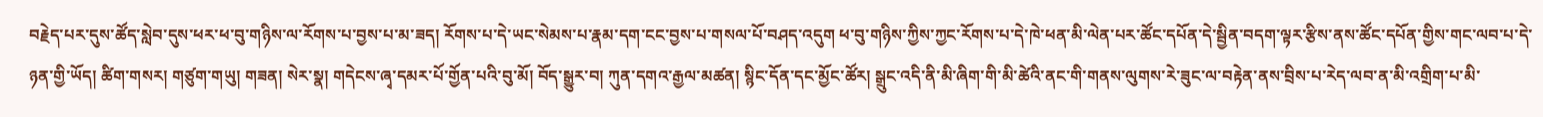བརྗེད་པར་དུས་ཚོད་སླེབ་དུས་ཕར་ཕ་བུ་གཉིས་ལ་རོགས་པ་བྱས་པ་མ་ཟད། རོགས་པ་དེ་ཡང་སེམས་པ་རྣམ་དག་ངང་བྱས་པ་གསལ་པོ་བཤད་འདུག ཕ་བུ་གཉིས་ཀྱིས་ཀྱང་རོགས་པ་དེ་ཁེ་ཕན་མི་ལེན་པར་ཚོང་དཔོན་དེ་སྦྱིན་བདག་ལྟར་རྩིས་ནས་ཚོང་དཔོན་གྱིས་གང་ལབ་པ་དེ་ཉན་གྱི་ཡོད། ཚིག་གསར། གཙུག་གཡུ། གཟན། སེར་སྣ། གདེངས་ཞྭ་དམར་པོ་གྱོན་པའི་བུ་མོ། བོད་སྒྱུར་བ། ཀུན་དགའ་རྒྱལ་མཚན། སྙིང་དོན་དང་མྱོང་ཚོར། སྒྲུང་འདི་ནི་མི་ཞིག་གི་མི་ཚེའི་ནང་གི་གནས་ལུགས་རེ་ཟུང་ལ་བརྟེན་ནས་བྲིས་པ་རེད་ལབ་ན་མི་འགྲིག་པ་མི་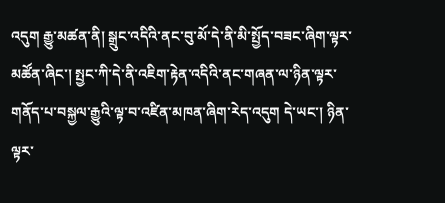འདུག རྒྱུ་མཚན་ནི། སྒྲུང་འདིའི་ནང་བུ་མོ་དེ་ནི་མི་སྤྱོད་བཟང་ཞིག་ལྟར་མཚོན་ཞིང་། སྤྱང་ཀི་དེ་ནི་འཇིག་རྟེན་འདིའི་ནང་གཞན་ལ་ཉིན་ལྟར་གནོད་པ་བསྐྱལ་རྒྱུའི་ལྟ་བ་འཛིན་མཁན་ཞིག་རེད་འདུག དེ་ཡང་། ཉིན་ལྟར་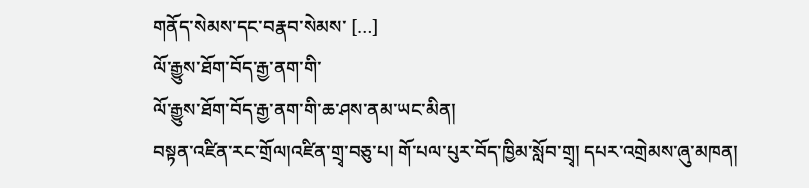གནོད་སེམས་དང་བརྣབ་སེམས་ […]
ལོ་རྒྱུས་ཐོག་བོད་རྒྱ་ནག་གི་
ལོ་རྒྱུས་ཐོག་བོད་རྒྱ་ནག་གི་ཆ་ཤས་ནམ་ཡང་མིན།
བསྟན་འཛིན་རང་གྲོལ།འཛིན་གྲྭ་བཅུ་པ། གོ་པལ་པུར་བོད་ཁྱིམ་སློབ་གྲྭ། དཔར་འགྲེམས་ཞུ་མཁན།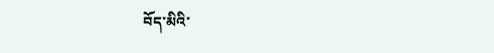བོད་མིའི་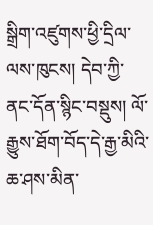སྒྲིག་འཛུགས་ཕྱི་དྲིལ་ལས་ཁུངས། དེབ་ཀྱི་ནང་དོན་སྙིང་བསྡུས། ལོ་རྒྱུས་ཐོག་བོད་དེ་རྒྱ་མིའི་ཆ་ཤས་མིན་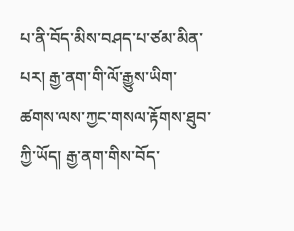པ་ནི་བོད་མིས་བཤད་པ་ཙམ་མིན་པར། རྒྱ་ནག་གི་ལོ་རྒྱུས་ཡིག་ཚགས་ལས་ཀྱང་གསལ་རྟོགས་ཐུབ་ཀྱི་ཡོད། རྒྱ་ནག་གིས་བོད་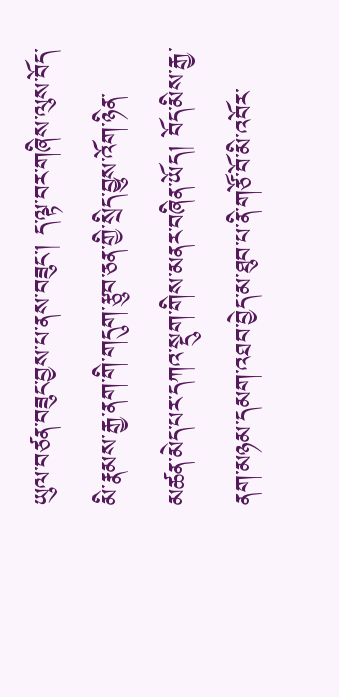ཡུལ་བཙན་བཟུང་བྱས་པ་ནས་བཟུང་། ད་ལྟ་བར་གཞིས་ལུས་བོད་མི་རྣམས་རྒྱ་ནག་གི་གདུག་རྩུབ་ཅན་གྱི་སྲིད་བྱུས་འོག་ཉིན་མཚན་མེད་པར་དཀའ་སྡུག་གིས་མནར་བཞིན་ཡོད། བོད་མིས་རྒྱ་ནག་མཉམ་དམག་འཐབ་བྱེད་མ་ཐུབ་པ་ནི་གཙོ་བོ་མི་འབོར་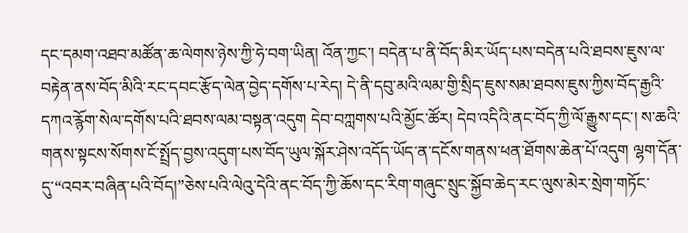དང་དམག་འཐབ་མཚོན་ཆ་ལེགས་ཉེས་ཀྱི་ཧེ་བག་ཡིན། འོན་ཀྱང་། བདེན་པ་ནི་བོད་མིར་ཡོད་པས་བདེན་པའི་ཐབས་ཇུས་ལ་བརྟེན་ནས་བོད་མིའི་རང་དབང་རྩོད་ལེན་བྱེད་དགོས་པ་རེད། དེ་ནི་དབུ་མའི་ལམ་གྱི་སྲིད་ཇུས་སམ་ཐབས་ཇུས་ཀྱིས་བོད་རྒྱའི་དཀའ་རྙོག་སེལ་དགོས་པའི་ཐབས་ལམ་བསྟན་འདུག དེབ་བཀླགས་པའི་མྱོང་ཚོར། དེབ་འདིའི་ནང་བོད་ཀྱི་ལོ་རྒྱུས་དང་། ས་ཆའི་གནས་སྟངས་སོགས་ངོ་སྤྲོད་བྱས་འདུག་པས་བོད་ཡུལ་སྐོར་ཤེས་འདོད་ཡོད་ན་དངོས་གནས་ཕན་ཐོགས་ཆེན་པོ་འདུག ལྷག་དོན་དུ་“འབར་བཞིན་པའི་བོད།”ཅེས་པའི་ལེའུ་དེའི་ནང་བོད་ཀྱི་ཆོས་དང་རིག་གཞུང་སྲུང་སྐྱོབ་ཆེད་རང་ལུས་མེར་སྲེག་གཏོང་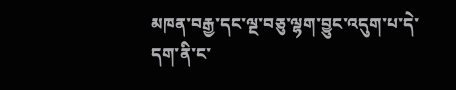མཁན་བརྒྱ་དང་ལྔ་བཅུ་ལྷག་བྱུང་འདུག་པ་དེ་དག་ནི་ང་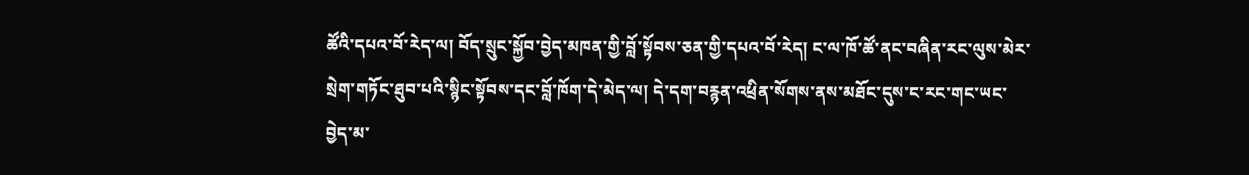ཚོའི་དཔའ་བོ་རེད་ལ། བོད་སྲུང་སྐྱོབ་བྱེད་མཁན་གྱི་བློ་སྟོབས་ཅན་གྱི་དཔའ་བོ་རེད། ང་ལ་ཁོ་ཚོ་ནང་བཞིན་རང་ལུས་མེར་སྲེག་གཏོང་ཐུབ་པའི་སྙིང་སྟོབས་དང་བློ་ཁོག་དེ་མེད་ལ། དེ་དག་བརྙན་འཕྲིན་སོགས་ནས་མཐོང་དུས་ང་རང་གང་ཡང་བྱེད་མ་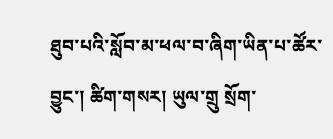ཐུབ་པའི་སློབ་མ་ཕལ་བ་ཞིག་ཡིན་པ་ཚོར་བྱུང་། ཚིག་གསར། ཡུལ་གྲུ སྲོག་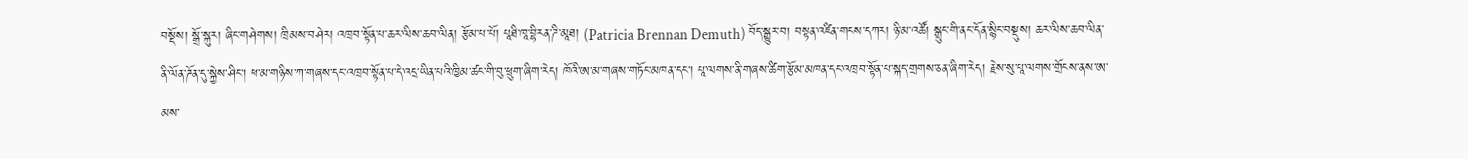བསྡོས། སྒྲོ་སྐུར། ཞིང་གཤེགས། ཁྲིམས་བཤེར། འཁྲབ་སྟོན་པ་ཆར་ལིས་ཆབ་ལིན། རྩོམ་པ་པོ། པཱཐི་ཁཱ་བྷིརན་ཌི་མཱཐ། (Patricia Brennan Demuth) བོད་སྒྱུར་བ། བསྟན་འཛིན་གངས་དཀར། ཉི་མ་འཚོ། སྒྲུང་གི་ནང་དོན་སྙིང་བསྡུས། ཆར་ལིས་ཆབ་ལིན་ནི་ལོན་ཌོན་དུ་སྐྱེས་ཤིང་། ཕ་མ་གཉིས་ཀ་གཞས་དང་འཁྲབ་སྟོན་པ་དེ་འདྲ་ཡིན་པའི་ཁྱིམ་ཚང་གི་བུ་ཕྲུག་ཞིག་རེད། ཁོའི་ཨ་མ་གཞས་གཏོང་མཁན་དང་། པཱ་ལགས་ནི་གཞས་ཚིག་རྩོམ་མཁན་དང་འཁྲབ་སྟོན་པ་སྐད་གྲགས་ཅན་ཞིག་རེད། རྗེས་སུ་པཱ་ལགས་གྲོངས་ནས་ཨ་མས་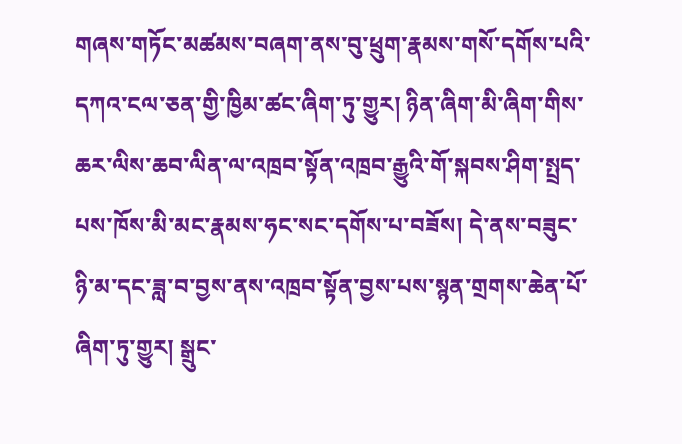གཞས་གཏོང་མཚམས་བཞག་ནས་བུ་ཕྲུག་རྣམས་གསོ་དགོས་པའི་དཀའ་ངལ་ཅན་གྱི་ཁྱིམ་ཚང་ཞིག་ཏུ་གྱུར། ཉིན་ཞིག་མི་ཞིག་གིས་ཆར་ལིས་ཆབ་ལིན་ལ་འཁྲབ་སྟོན་འཁྲབ་རྒྱུའི་གོ་སྐབས་ཤིག་སྤྲད་པས་ཁོས་མི་མང་རྣམས་ཧང་སང་དགོས་པ་བཟོས། དེ་ནས་བཟུང་ཉི་མ་དང་ཟླ་བ་བྱས་ནས་འཁྲབ་སྟོན་བྱས་པས་སྙན་གྲགས་ཆེན་པོ་ཞིག་ཏུ་གྱུར། སྒྲུང་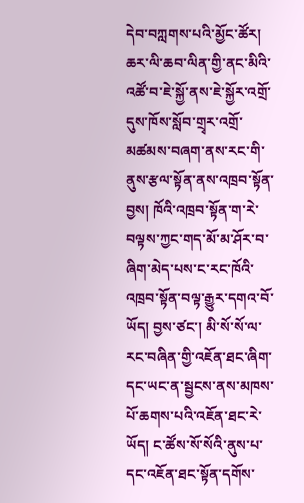དེབ་བཀླགས་པའི་མྱོང་ཚོར། ཆར་ལི་ཆབ་ལིན་གྱི་ནང་མིའི་འཚོ་བ་ཇེ་སྐྱོ་ནས་ཇེ་སྐྱོར་འགྲོ་དུས་ཁོས་སློབ་གྲྭར་འགྲོ་མཚམས་བཞག་ནས་རང་གི་ནུས་རྩལ་སྟོན་ནས་འཁྲབ་སྟོན་བྱས། ཁོའི་འཁྲབ་སྟོན་ག་རེ་བལྟས་ཀྱང་གད་མོ་མ་ཤོར་བ་ཞིག་མེད་པས་ང་རང་ཁོའི་འཁྲབ་སྟོན་བལྟ་རྒྱུར་དགའ་བོ་ཡོད། བྱས་ཙང་། མི་སོ་སོ་ལ་རང་བཞིན་གྱི་འཇོན་ཐང་ཞིག་དང་ཡང་ན་སྦྱངས་ནས་མཁས་པོ་ཆགས་པའི་འཇོན་ཐང་རེ་ཡོད། ང་ཚོས་སོ་སོའི་ནུས་པ་དང་འཇོན་ཐང་སྟོན་དགོས་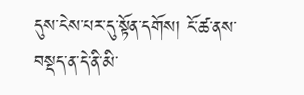དུས་ངེས་པར་དུ་སྟོན་དགོས། ངོ་ཚ་ནས་བསྡད་ན་དེ་ནི་མི་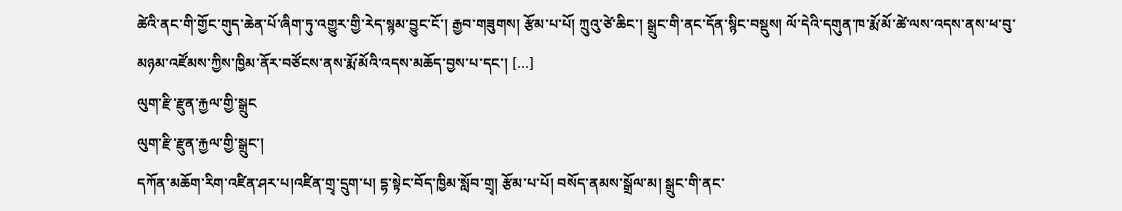ཚེའི་ནང་གི་གྱོང་གུད་ཆེན་པོ་ཞིག་ཏུ་འགྱུར་གྱི་རེད་སྙམ་བྱུང་ངོ་། རྒྱབ་གཟུགས། རྩོམ་པ་པོ། ཀྲུའུ་ཙེ་ཆིང་། སྒྲུང་གི་ནང་དོན་སྙིང་བསྡུས། ལོ་དེའི་དགུན་ཁ་རྨོ་མོ་ཚེ་ལས་འདས་ནས་ཕ་བུ་མཉམ་འཛོམས་ཀྱིས་ཁྱིམ་ནོར་བཙོངས་ནས་རྨོ་མོའི་འདས་མཆོད་བྱས་པ་དང་། […]
ལུག་རྫི་རྫུན་རྐྱལ་གྱི་སྒྲུང
ལུག་རྫི་རྫུན་རྐྱལ་གྱི་སྒྲུང་།
དཀོན་མཆོག་རིག་འཛིན་ཤར་པ།འཛིན་གྲྭ་དྲུག་པ། དྷ་སྟེང་བོད་ཁྱིམ་སློབ་གྲྭ། རྩོམ་པ་པོ། བསོད་ནམས་སྒྲོལ་མ། སྒྲུང་གི་ནང་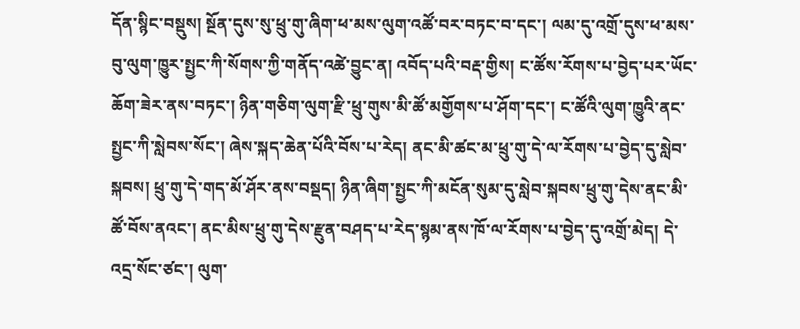དོན་སྙིང་བསྡུས། སྔོན་དུས་སུ་ཕྲུ་གུ་ཞིག་ཕ་མས་ལུག་འཚོ་བར་བཏང་བ་དང་། ལམ་དུ་འགྲོ་དུས་ཕ་མས་བུ་ལུག་ཁྱུར་སྤྱང་ཀི་སོགས་ཀྱི་གནོད་འཚེ་བྱུང་ན། འབོད་པའི་བརྡ་གྱིས། ང་ཚོས་རོགས་པ་བྱེད་པར་ཡོང་ཆོག་ཟེར་ནས་བཏང་། ཉིན་གཅིག་ལུག་རྫི་ཕྲུ་གུས་མི་ཚོ་མགྱོགས་པ་ཤོག་དང་། ང་ཚོའི་ལུག་ཁྱུའི་ནང་སྤྱང་ཀི་སླེབས་སོང་། ཞེས་སྐད་ཆེན་པོའི་བོས་པ་རེད། ནང་མི་ཚང་མ་ཕྲུ་གུ་དེ་ལ་རོགས་པ་བྱེད་དུ་སླེབ་སྐབས། ཕྲུ་གུ་དེ་གད་མོ་ཤོར་ནས་བསྡད། ཉིན་ཞིག་སྤྱང་ཀི་མངོན་སུམ་དུ་སླེབ་སྐབས་ཕྲུ་གུ་དེས་ནང་མི་ཚོ་བོས་ནའང་། ནང་མིས་ཕྲུ་གུ་དེས་རྫུན་བཤད་པ་རེད་སྙམ་ནས་ཁོ་ལ་རོགས་པ་བྱེད་དུ་འགྲོ་མེད། དེ་འདྲ་སོང་ཙང་། ལུག་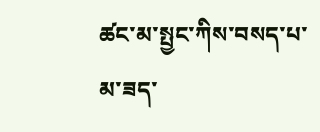ཚང་མ་སྤྱང་ཀིས་བསད་པ་མ་ཟད་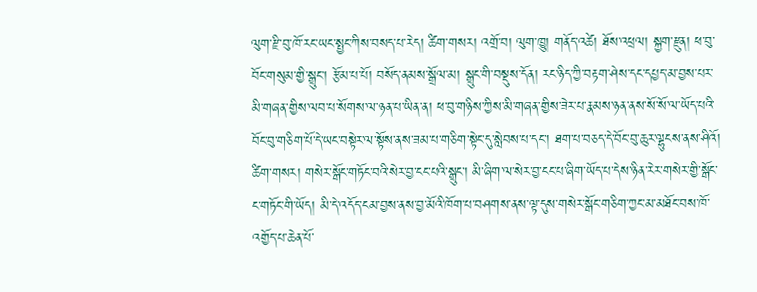ལུག་རྫི་བུ་ཁོ་རང་ཡང་སྤྱང་ཀིས་བསད་པ་རེད། ཚིག་གསར། འགྲོ་བ། ལུག་ཁྱུ། གནོད་འཚེ། ཐོས་འཕྲལ། སྐྱག་རྫུན། ཕ་བུ་བོང་གསུམ་གྱི་སྒྲུང་། རྩོམ་པ་པོ། བསོད་ནམས་སྒྲོལ་མ། སྒྲུང་གི་བསྡུས་དོན། རང་ཉིད་ཀྱི་བརྟག་ཤེས་དང་དཔྱད་མ་བྱས་པར་མི་གཞན་གྱིས་ལབ་པ་སོགས་ལ་ཉན་པ་ཡིན་ན། ཕ་བུ་གཉིས་ཀྱིས་མི་གཞན་གྱིས་ཟེར་པ་རྣམས་ཉན་ནས་སོ་སོ་ལ་ཡོད་པའི་བོང་བུ་གཅིག་པོ་དེ་ཡང་བསྟེར་ལ་སྟོས་ནས་ཟམ་པ་གཅིག་སྟེང་དུ་སླེབས་པ་དང་། ཐག་པ་བཅད་དེ་བོང་བུ་ཆུར་ལྷུངས་ནས་ཤིའོ། ཚིག་གསར། གསེར་སྒོང་གཏོང་བའི་སེར་བྱ་ངང་པའི་སྒྲུང་། མི་ཞིག་ལ་སེར་བྱ་ངང་པ་ཞིག་ཡོད་པ་དེས་ཉིན་རེར་གསེར་གྱི་སྒོང་ང་གཏོང་གི་ཡོད། མི་དེ་འདོད་ངམ་བྱས་ནས་བྱ་མོའི་ཁོག་པ་བཤགས་ནས་ལྟ་དུས་གསེར་སྒོང་གཅིག་ཀྱང་མ་མཐོང་བས་ཁོ་འགྱོད་པ་ཆེན་པོ་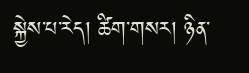སྐྱེས་པ་རེད། ཚིག་གསར། ཉིན་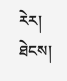རེར། ཐེངས།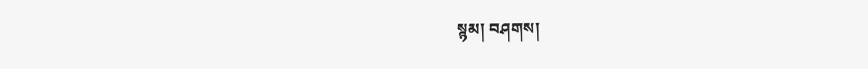སྙམ། བཤགས།